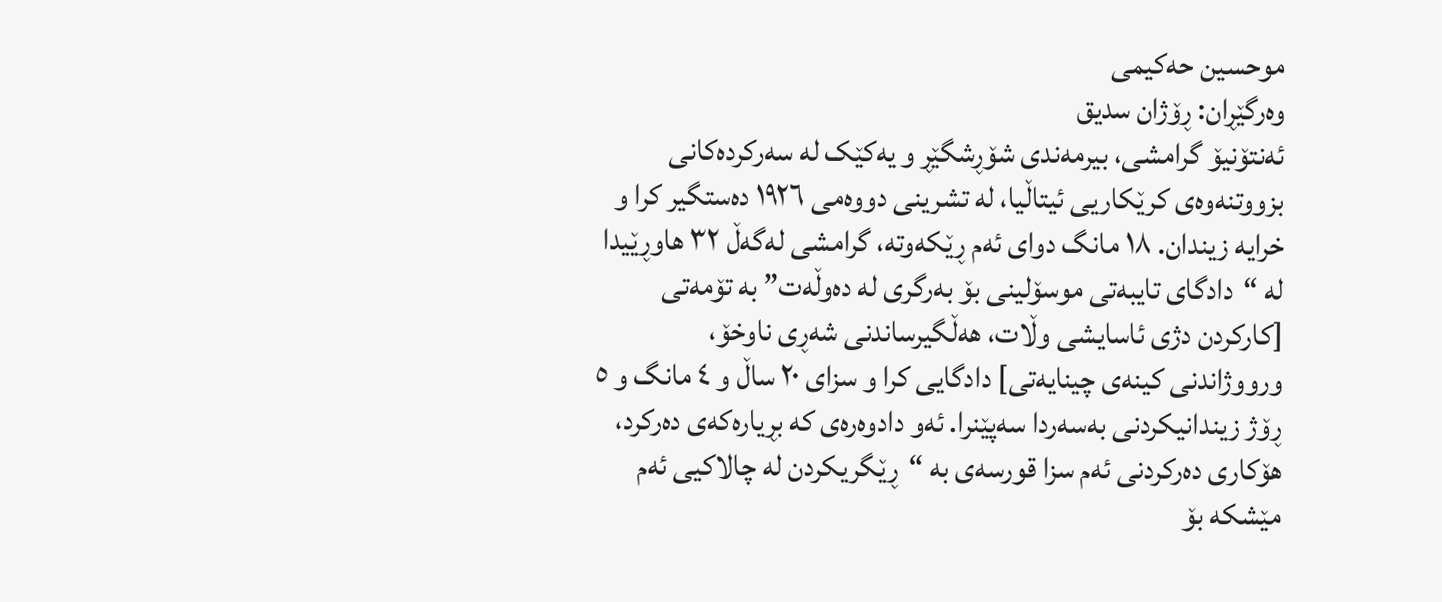موحسین حەکیمی
وەرگێڕان: ڕۆژان سدیق
ئەنتۆنیۆ گرامشی، بیرمەندی شۆڕشگێڕ و یەکێک لە سەرکردەکانی بزووتنەوەی کرێکاریی ئیتاڵیا، لە تشرینی دووەمی ١٩٢٦ دەستگیر کرا و خرایە زیندان. ١٨ مانگ دوای ئەم ڕێکەوتە، گرامشی لەگەڵ ٣٢ هاوڕێیدا لە “دادگای تایبەتی موسۆلینی بۆ بەرگری لە دەوڵەت” بە تۆمەتی [کارکردن دژی ئاسایشی وڵات، هەڵگیرساندنی شەڕی ناوخۆ، ورووژاندنی کینەی چینایەتی] دادگایی کرا و سزای ٢٠ ساڵ و ٤ مانگ و ٥ ڕۆژ زیندانیکردنی بەسەردا سەپێنرا. ئەو دادوەرەی کە بڕیارەکەی دەرکرد، هۆکاری دەرکردنی ئەم سزا قورسەی بە “ڕێگریکردن لە چالاکیی ئەم مێشکە بۆ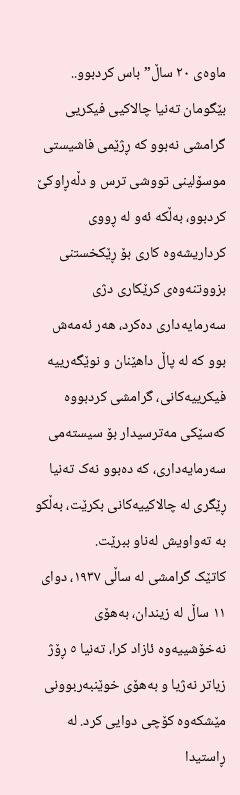ماوەی ٢٠ ساڵ” باس کردبوو..
بێگومان تەنیا چالاکیی فیکریی گرامشی نەبوو کە ڕژێمی فاشیستی موسۆلینی تووشی ترس و دڵەڕاوکێ کردبوو، بەڵکە ئەو لە ڕووی کرداریشەوە کاری بۆ ڕێکخستنی بزووتنەوەی کرێکاری دژی سەرمایەداری دەکرد، هەر ئەمەش بوو کە لە پاڵ داهێنان و نوێگەرییە فیکرییەکانی، گرامشی کردبووە کەسێکی مەترسیدار بۆ سیستەمی سەرمایەداری، کە دەبوو نەک تەنیا ڕێگری لە چالاکییەکانی بکرێت، بەڵکو بە تەواویش لەناو ببرێت.
کاتێک گرامشی لە ساڵی ١٩٣٧، دوای ١١ ساڵ لە زیندان، بەهۆی نەخۆشییەوە ئازاد کرا، تەنیا ٥ ڕۆژ زیاتر نەژیا و بەهۆی خوێنبەربوونی مێشکەوە کۆچی دوایی کرد. لە ڕاستیدا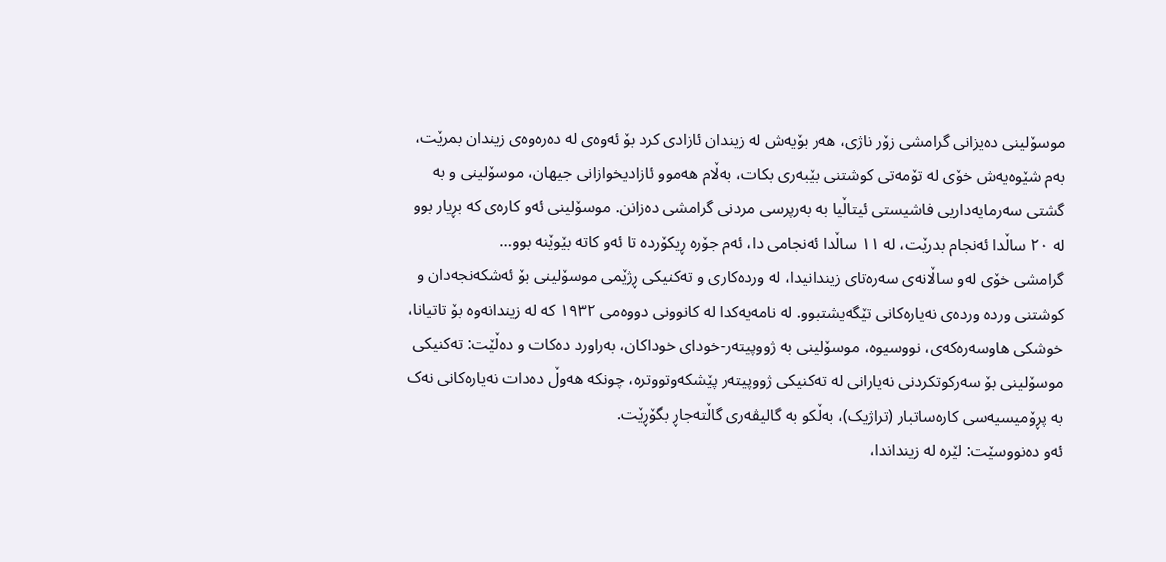موسۆلینی دەیزانی گرامشی زۆر ناژی، هەر بۆیەش لە زیندان ئازادی کرد بۆ ئەوەی لە دەرەوەی زیندان بمرێت، بەم شێوەیەش خۆی لە تۆمەتی کوشتنی بێبەری بکات، بەڵام هەموو ئازادیخوازانی جیهان، موسۆلینی و بە گشتی سەرمایەداریی فاشیستی ئیتاڵیا بە بەرپرسی مردنی گرامشی دەزانن. موسۆلینی ئەو کارەی کە بڕیار بوو لە ٢٠ ساڵدا ئەنجام بدرێت، لە ١١ ساڵدا ئەنجامی دا، ئەم جۆرە ڕیکۆردە تا ئەو کاتە بێوێنە بوو…
گرامشی خۆی لەو ساڵانەی سەرەتای زیندانیدا، لە وردەکاری و تەکنیکی ڕژێمی موسۆلینی بۆ ئەشکەنجەدان و کوشتنی وردە وردەی نەیارەکانی تێگەیشتبوو. لە نامەیەکدا لە کانوونی دووەمی ١٩٣٢ کە لە زیندانەوە بۆ تاتیانا، خوشکی هاوسەرەکەی، نووسیوە، موسۆلینی بە ژووپیتەر-خودای خوداکان، بەراورد دەکات و دەڵێت: تەکنیکی موسۆلینی بۆ سەرکوتکردنی نەیارانی لە تەکنیکی ژووپیتەر پێشکەوتووترە، چونکە هەوڵ دەدات نەیارەکانی نەک بە پڕۆمیسیەسی کارەساتبار (تراژیک)، بەڵکو بە گالیڤەری گاڵتەجاڕ بگۆڕێت.
ئەو دەنووسێت: لێرە لە زینداندا،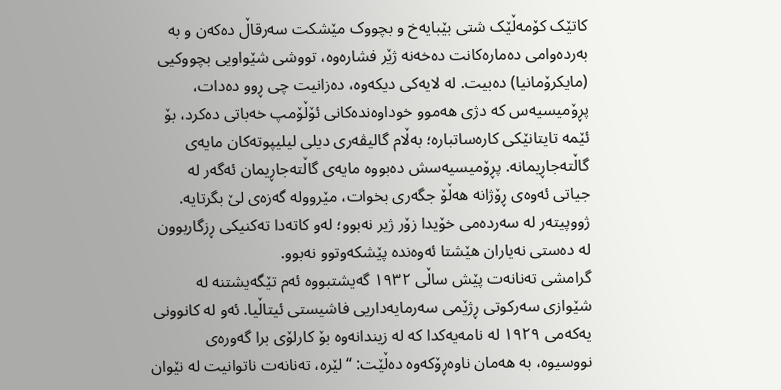کاتێک کۆمەڵێک شتی بێبایەخ و بچووک مێشکت سەرقاڵ دەکەن و بە بەردەوامی دەمارەکانت دەخەنە ژێر فشارەوە، تووشی شێواویی بچووکیی (مایکرۆمانیا) دەبیت. لە لایەکی دیکەوە، دەزانیت چی ڕوو دەدات، پڕۆمیسیەس کە دژی هەموو خوداوەندەکانی ئۆڵۆمپ خەباتی دەکرد، بۆ ئێمە تایتانێکی کارەساتبارە؛ بەڵام گالیڤەری دیلی لیلیپوتەکان مایەی گاڵتەجاڕیمانە. پڕۆمیسیەسش دەبووە مایەی گاڵتەجاڕیمان ئەگەر لە جیاتی ئەوەی ڕۆژانە هەڵۆ جگەری بخوات، مێروولە گەزەی لێ بگرتایە. ژووپیتەر لە سەردەمی خۆیدا زۆر ژیر نەبوو؛ لەو کاتەدا تەکنیکی ڕزگاربوون لە دەستی نەیاران هێشتا ئەوەندە پێشکەوتوو نەبوو.
گرامشی تەنانەت پێش ساڵی ١٩٣٢ گەیشتبووە ئەم تێگەیشتنە لە شێوازی سەرکوتی ڕژێمی سەرمایەداریی فاشیستی ئیتاڵیا. ئەو لە کانوونی یەکەمی ١٩٢٩ لە نامەیەکدا کە لە زیندانەوە بۆ کارلۆی برا گەورەی نووسیوە، بە هەمان ناوەڕۆکەوە دەڵێت: “لێرە، تەنانەت ناتوانیت لە نێوان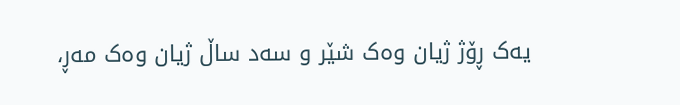یەک ڕۆژ ژیان وەک شێر و سەد ساڵ ژیان وەک مەڕ،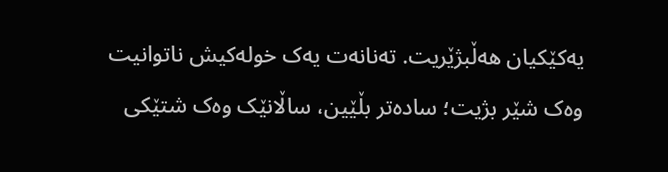یەکێکیان هەڵبژێریت. تەنانەت یەک خولەکیش ناتوانیت وەک شێر بژیت؛ سادەتر بڵێین، ساڵانێک وەک شتێکی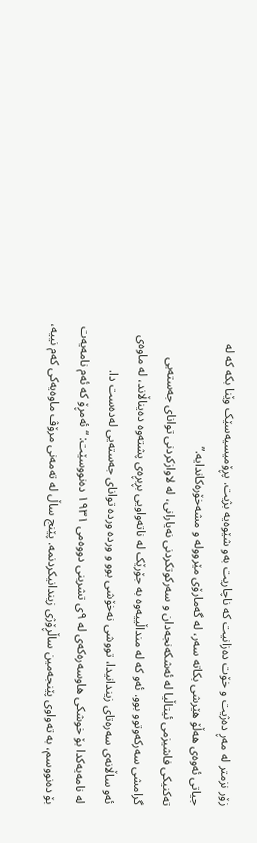زۆر نزمتر لە مەڕ دەژیت و خۆت دەزانیت کە ناچاریت بەو شێوەیە بژیت. پڕۆمیسیەسێک وێنا بکە کە لە جیاتی ئەوەی هەڵۆ هێرشی بکاتە سەر، لە گەمارۆی مێروولە و مشەخۆرەکاندایە.”
تەکنیکی فاشیزمی ئیتاڵیا لە ئەشکەنجەدان و سەرکوتکردنی نەیارانی، لە لاوازکردنی توانای جەستەیی گرامشی سەرکەوتوو بوو. ئەو کە لە منداڵییەوە بە جۆرێک لە ناتەواویی بڕبڕەی پشتەوە دەیناڵاند، لە ماوەی ئەو ساڵانەی سەرەتای زیندانیدا، تووشی نەخۆشی بوو و وردە وردە توانای جەستەیی لەدەست دا.
لە نامەیەکدا بۆ خوشکی هاوسەرەکەی لە ٩ی تشرینی دووەمی ١٩٣١ دەنووسێت: “ئەمڕۆ کە ئەم نامەیەت بۆ دەنووسم، بە تەواوی پێنجەمین ساڵڕۆژی زیندانیکردنمە. پێنج ساڵ لە تەمەنی مرۆڤ ماوەیەکی کەم نییە،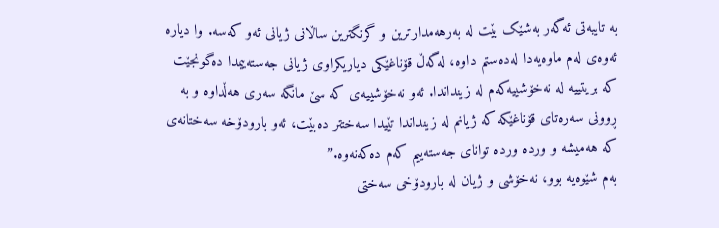بە تایبەتی ئەگەر بەشێک بێت لە بەرهەمدارترین و گرنگترین ساڵانی ژیانی ئەو کەسە. وا دیارە ئەوەی لەم ماوەیەدا لەدەستم داوە، لەگەڵ قۆناغێکی دیاریکراوی ژیانی جەستەییمدا دەگونجێت کە بریتییە لە نەخۆشییەکەم لە زینداندا. ئەو نەخۆشییەی کە سێ مانگە سەری هەڵداوە و بە ڕوونی سەرەتای قۆناغێکە کە ژیانم لە زینداندا تێیدا سەختتر دەبێت، ئەو بارودۆخە سەختانەی کە هەمیشە و وردە وردە توانای جەستەییم کەم دەکەنەوە.”
بەم شێوەیە بوو، نەخۆشی و ژیان لە بارودۆخی سەختی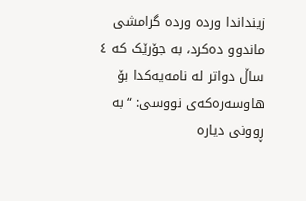زینداندا وردە وردە گرامشی ماندوو دەکرد، بە جۆرێک کە ٤ ساڵ دواتر لە نامەیەکدا بۆ هاوسەرەکەی نووسی: “بە ڕوونی دیارە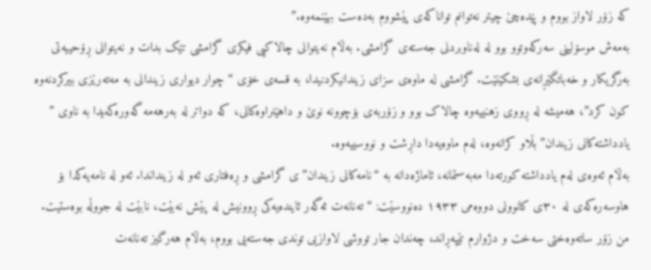کە زۆر لاواز بووم و پێدەچێ چیتر نەتوانم تواناکەی پێشووم بەدەست بهێنمەوە.”
بەمەش موسۆلینی سەرکەوتوو بوو لە لەناوبردنی جەستەی گرامشی. بەڵام نەیتوانی چالاکیی فیکری گرامشی تێک بدات و نەیتوانی ڕۆحییەتی بەرگریکار و خەباتگێڕانەی بشکێنێت. گرامشی لە ماوەی سزای زیندانیکردنیدا، بە قسەی خۆی “چوار دیواری زیندانی بە مەتەرێزی بیرکردنەوە کون کرد”، هەمیشە لە ڕووی زهنییەوە چالاک بوو و زۆربەی بۆچوونە نوێ و داهێنراوەکانی، کە دواتر لە بەرهەمە گەورەکەیدا بە ناوی ” یادداشتەکانی زیندان” بڵاو کرانەوە، لەم ماوەیەدا داڕشت و نووسییەوە.
بەڵام ئەوەی لەم یادداشتە کورتەدا مەبەستمانە، ئاماژەدانە بە “نامەکانی زیندان”ی گرامشی و ڕەفتاری ئەو لە زینداندا. ئەو لە نامەیەکدا بۆ هاوسەرەکەی لە ٣٠ی کانوونی دووەمی ١٩٣٣ دەنووسێت: “تەنانەت ئەگەر ئایندەیەکی ڕوونیش لە پێش نەبێت، نابێت لە جووڵە بوەستیت. من زۆر ساتەوەختی سەخت و دژوارم تێپەڕاند، چەندان جار تووشی لاوازیی توندی جەستەیی بووم، بەڵام هەرگیز تەنانەت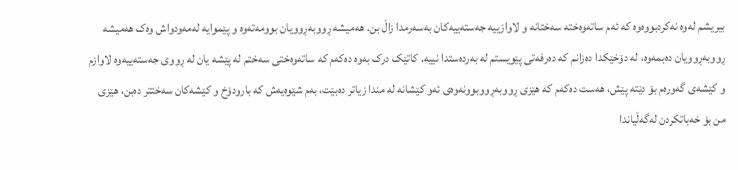بیریشم لەوە نەکردبووەوە کە ئەم ساتەوەختە سەختانە و لاوازییە جەستەییەکان بەسەرمدا زاڵ بن. هەمیشە ڕووبەڕوویان بوومەتەوە و پێموایە لەمەودواش وەک هەمیشە ڕووبەڕوویان دەبمەوە، لە دۆخێکدا دەزانم کە دەرفەتی پێویستم لە بەردەستدا نییە. کاتێک درک بەوە دەکەم کە ساتەوەختی سەختم لە پێشە یان لە ڕووی جەستەییەوە لاوازم و کێشەی گەورەم بۆ دێتە پێش، هەست دەکەم کە هێزی ڕووبەڕووبوونەوەی ئەو کێشانە لە مندا زیاتر دەبێت، بەم شێوەیەش کە بارودۆخ و کێشەکان سەختتر دەبن، هێزی من بۆ خەباتکردن لەگەڵیاندا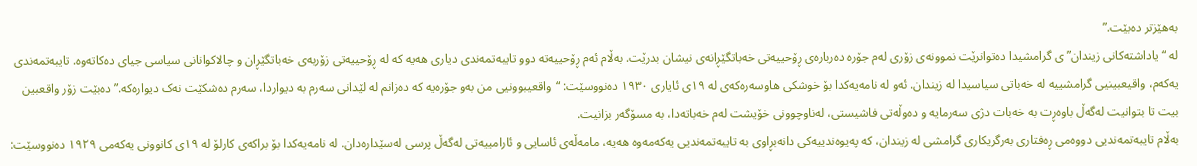بەهێزتر دەبێت.”
لە “یاداشتەکانی زیندان”ی گرامشیدا دەتوانرێت نموونەی زۆری لەم جۆرە دەربارەی ڕۆحییەتی خەباتگێڕانەی نیشان بدرێت. بەڵام ئەم ڕۆحییەتە دوو تایبەتمەندی دیاری هەیە کە لە ڕۆحییەتی زۆربەی خەباتگێڕان و چالاکوانانی سیاسی جیای دەکاتەوە. تایبەتمەندی یەکەم، واقیعبینیی گرامشییە لە خەباتی سیاسیدا لە زیندان. ئەو لە نامەیەکدا بۆ خوشکی هاوسەرەکەی لە ١٩ی ئایاری ١٩٣٠ دەنووسێت: “واقعیبوونیی من بەو جۆرەیە کە دەزانم لە لێدانی سەرم بە دیواردا، سەرم دەشکێت نەک دیوارەکە.” دەبێت زۆر واقعبین بیت تا بتوانیت لەگەڵ باوەڕت بە خەبات دژی سەرمایە و دەوڵەتی فاشیستی، لەناوچوونی خۆیشت لەم خەباتەدا، بە مسۆگەر بزانیت.
بەڵام تایبەتمەندیی دووەمی ڕەفتاری بەرگریکاری گرامشی لە زیندان، کە پەیوەندییەکی دانەبڕاوی بە تایبەتمەندیی یەکەمەوە هەیە، مامەڵەی ئاسایی و ئارامییەتی لەگەڵ پرسی لەسێدارەدان. لە نامەیەکدا بۆ براکەی کارلۆ لە ١٩ی کانوونی یەکەمی ١٩٢٩ دەنووسێت: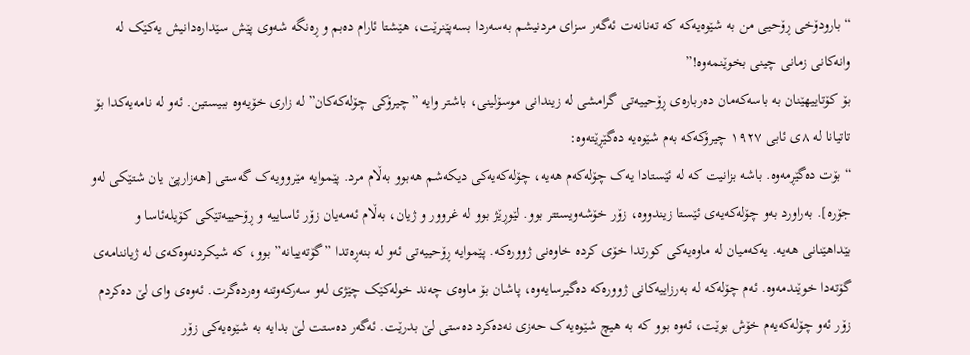“بارودۆخی ڕۆحیی من بە شێوەیەکە کە تەنانەت ئەگەر سزای مردنیشم بەسەردا بسەپێنرێت، هێشتا ئارام دەبم و ڕەنگە شەوی پێش سێدارەدانیش یەکێک لە وانەکانی زمانی چینی بخوێنمەوە!”
بۆ کۆتاییهێنان بە باسەکەمان دەربارەی ڕۆحییەتی گرامشی لە زیندانی موسۆلینی، باشتر وایە ”چیرۆکی چۆلەکەکان” لە زاری خۆیەوە ببیستین. ئەو لە نامەیەکدا بۆ تاتیانا لە ٨ی ئابی ١٩٢٧ چیرۆکەکە بەم شێوەیە دەگێڕێتەوە:
“بۆت دەگێڕمەوە. باشە بزانیت کە لە ئێستادا یەک چۆلەکەم هەیە، چۆلەکەیەکی دیکەشم هەبوو بەڵام مرد. پێموایە مێروویەک گەستی [هەزارپێ یان شتێکی لەو جۆرە]. بەراورد بەو چۆلەکەیەی ئێستا زیندووە، زۆر خۆشەویستتر بوو. لێوڕێژ بوو لە غروور و ژیان، بەڵام ئەمەیان زۆر ئاساییە و ڕۆحییەتێکی کۆیلەئاسا و بێداهێنانی هەیە. یەکەمیان لە ماوەیەکی کورتدا خۆی کردە خاوەنی ژوورەکە. پێموایە ڕۆحییەتی ئەو لە بنەڕەتدا ”گۆتەییانە” بوو، کە شیکردنەوەکەی لە ژیاننامەی گۆتەدا خوێندمەوە. ئەم چۆلەکە لە بەرزاییەکانی ژوورەکە دەگیرسایەوە، پاشان بۆ ماوەی چەند خولەکێک چێژی لەو سەرکەوتنە وەردەگرت. ئەوەی وای لێ دەکردم زۆر ئەو چۆلەکەیەم خۆش بوێت، ئەوە بوو کە بە هیچ شێوەیەک حەزی نەدەکرد دەستی لێ بدرێت. ئەگەر دەستت لێ بدایە بە شێوەیەکی زۆر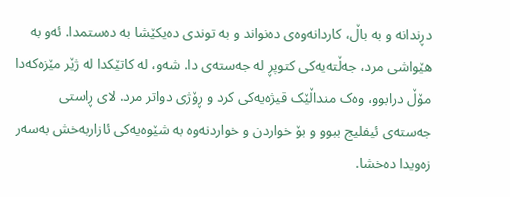دڕندانە و بە باڵ، کاردانەوەی دەنواند و بە توندی دەیکێشا بە دەستمدا. ئەو بە هێواشی مرد، جەڵتەیەکی کتوپڕ لە جەستەی دا. شەو، لە کاتێکدا لە ژێر مێزەکەدا مۆڵ درابوو، وەک منداڵێک قیژەیەکی کرد و ڕۆژی دواتر مرد. لای ڕاستی جەستەی ئیفلیج ببوو و بۆ خواردن و خواردنەوە بە شێوەیەکی ئازاربەخش بەسەر زەویدا دەخشا.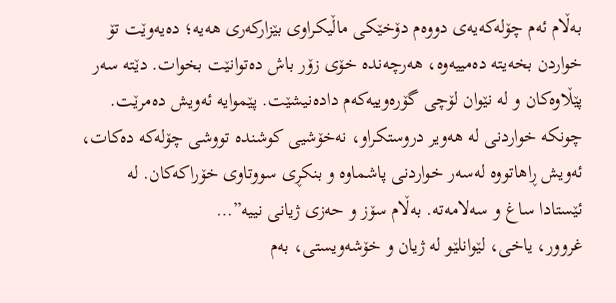بەڵام ئەم چۆلەکەیەی دووەم دۆخێکی ماڵیکراوی بێزارکەری هەیە؛ دەیەوێت تۆ خواردن بخەیتە دەمییەوە، هەرچەندە خۆی زۆر باش دەتوانێت بخوات. دێتە سەر پێڵاوەکان و لە نێوان لۆچی گۆرەوییەکەم دادەنیشێت. پێموایە ئەویش دەمرێت. چونکە خواردنی لە هەویر دروستکراو، نەخۆشیی کوشندە تووشی چۆلەکە دەکات، ئەویش ڕاهاتووە لەسەر خواردنی پاشماوە و بنکڕی سووتاوی خۆراکەکان. لە ئێستادا ساغ و سەلامەتە. بەڵام سۆز و حەزی ژیانی نییە”…
غروور، یاخی، لێوانلێو لە ژیان و خۆشەویستی، بەم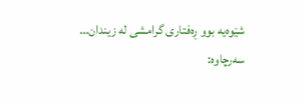شێوەیە بوو ڕەفتاری گرامشی لە زیندان…
سەرچاوە: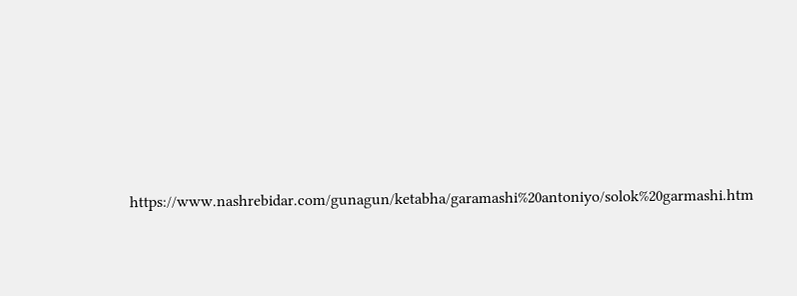https://www.nashrebidar.com/gunagun/ketabha/garamashi%20antoniyo/solok%20garmashi.htm